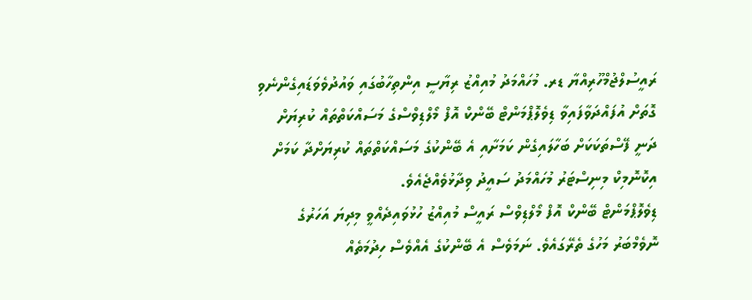ރައީސުލްޖުމްހޫރިއްޔާ ޑރ. މުހައްމަދު މުއިއްޒު ރިޔާސީ އިންތިހާބުގައި ވައުދުވެވަޑައިގެންނެވި ގޮތަށް އުފައްދަވާފައިވާ ޑިވެލޮޕްމަންޓް ބޭންކް އޮފް މޯލްޑިވްސްގެ މަސައްކަތްތައް ކުރިޔަށް ދަނީ ފޭސްތަކަކަށް ބަހާލައިގެން ކަމަށާއި އެ ބޭންކުގެ މަސައްކަތްތައް ކުރިޔަށްދާ ކަމަށް އިކޮނޮމިކް މިނިސްޓަރު މުހައްމަދު ސައީދު ވިދާޅުވެއްޖެއެވެ.
ޑިވެލޮޕްމަންޓް ބޭންކް އޮފް މޯލްޑިވްސް ރައީސް މުއިއްޒު ހުޅުވައިދެއްވީ މިދިޔަ އަހަރުގެ ނޮވެމްބަރު މަހުގެ ތެރޭގައެވެ. ނަމަވެސް އެ ބޭންކުގެ އެއްވެސް ހިދުމަތެއް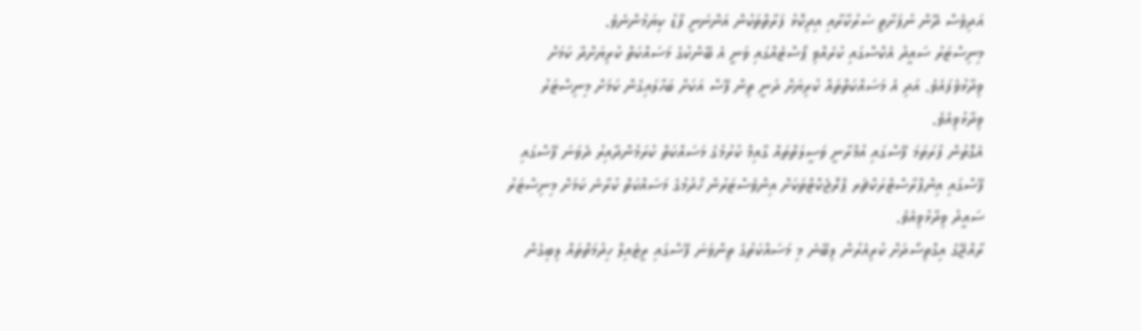އަދިވެސް ދޭން ނުފަށާތީ ސަރުކާރާއި އިދިކޮޅު ފަރާތްތަކުން އަންނަނީ ފާޑު ކިޔަމުންނެވެ.
މިނިސްޓަރު ސައީދު އެކްސްގައި ކުރެއްވި ޕޯސްޓެއްގައި ވަނީ އެ ބޭންކުގެ މަސައްކަތް ކުރިޔަށްދާ ކަމަށް ވިދާޅުވެފައެވެ. އަދި އެ މަސައްކަތްތައް ކުރިޔަށް ދަނީ ތިން ފޭސް އަކަށް ބަހާލައިގެން ކަމަށް މިނިސްޓަރު ވިދާޅުވިއެވެ.
އެގޮތުން ފުރަތަމަ ފޭސްގައި އުމްރާނީ ވަސީލަތްތައް ގާއިމް ކުރުމުގެ މަސައްކަތް ކުރަމުންދާއިރު ދެވަނަ ފޭސްގައި ފޭސްގައި އިންފްރާސްޓްރަކްޗަރ ޕްރޮޖެކްޓްތަކަށް އިންވެސްޓަރުން ހޯދުމުގެ މަސައްކަތް ކުރާނެ ކަމަށް މިނިސްޓަރު ސައީދު ވިދާޅުވިއެވެ.
ރާއްޖޭގެ އިގްތިސޯދަށް ކުރިއެރުން ލިބޭނެ މި މަސައްކަތުގެ ތިންވަނަ ފޭސްގައި ރީޓެއިލް ހިދުމަތްތައް ލިބިގެން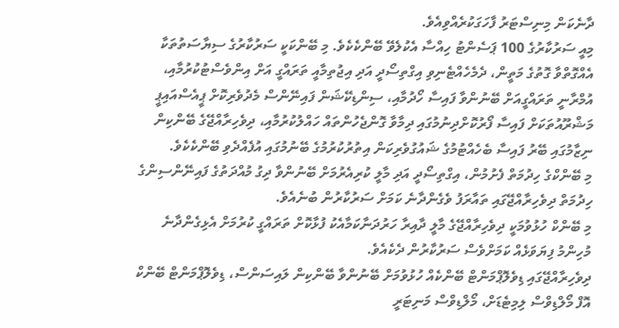ދާނެކަން މިނިސްޓަރު ފާހަގަކުރެއްވިއެވެ.
މިއީ ސަރުކާރުގެ 100 ޕަސެންޓު ހިއްސާ އެކުލެވޭ ބޭންކެކެވެ. މި ބޭންކަކީ ސަރުކާރުގެ ސިޔާސަތުތަކާ އެއްގޮތްވާ ގޮތުގެ މަތީން، ދެމެހެއްޓެނިވި އިގްތިސޯދީ އަދި އިޖުތިމާއީ ތަރައްގީ އަށް އިންވެސްޓުކުރުމާއި، އުމްރާނީ ތަރައްގީއަށް ބޭނުންވާ ފައިސާ ހޯދުމާއި، ސިންޑިކޭޝަން ފައިނޭންސް މެދުވެރިކޮށް ޕީއެސްއައިޕީ މަޝްރޫއުތަކަށް ފައިސާ ފޯރުކޮށްދިނުމުގައި ދިމާވާ ގޮންޖެހުންތައް ހައްލުކުރުމާއި، ދިވެހިރާއްޖޭގެ ބޭންކިން ނިޒާމުގައި ބޭރު ފައިސާ ބެހެއްޓުމުގެ ޝައުގުވެރިކަން އިތުރުކުރުމުގެ ބޭނުމުގައި އުފެއްދެވި ބޭންކެކެވެ.
މި ބޭންކްގެ ހިދުމަތް ފެށުމުން، އިގްތިސޯދީ އަދި މާލީ ކުރިއެރުމަށް ބޭނުންވާ ދިގު މުއްދަތުގެ ފައިނޭންސިންގެ ހިދުމަތް ދިވެހިރާއްޖޭގައި ތައާރަފު ވެގެންދާނެ ކަމަށް ސަރުކާރުން ބުނެއެވެ.
މި ބޭންކް ހުޅުވުމަކީ ދިވެހިރާއްޖޭގެ މާލީ ދާއިރާ ހަރުދަނާކަމާއެކު ފުޅާކޮށް ތަރައްގީ ކުރުމަށް އެޅިގެންދާނެ މުހިންމު ފިޔަވަޅެއް ކަމަށްވެސް ސަރުކާރުން ދެކެއެވެ.
ދިވެހިރާއްޖޭގައި ޑިވެލޮޕްމަންޓް ބޭންކެއް ހުޅުވުމަށް ބޭނުންވާ ބޭންކިން ލައިސަންސް، ޑިވެލޮޕްމަންޓް ބޭންކް އޮފް މޯލްޑިވްސް ލިމިޓެޑަށް، މޯލްޑިވްސް މަނިޓަރީ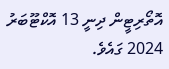އޮތޯރިޓީން ދިނީ 13 އޮކްޓޫބަރު 2024 ގައެވެ.